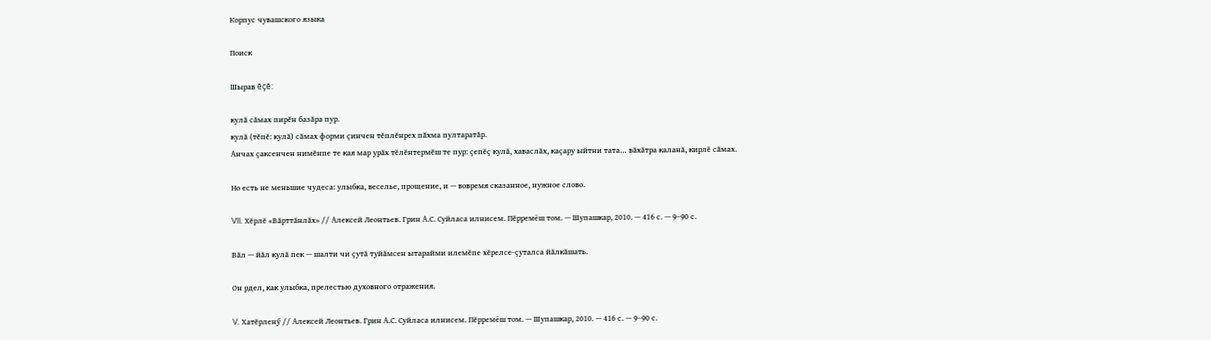Корпус чувашского языка

Поиск

Шырав ĕçĕ:

кулӑ сăмах пирĕн базăра пур.
кулӑ (тĕпĕ: кулӑ) сăмах форми çинчен тĕплĕнрех пăхма пултаратăр.
Анчах ҫаксенчен нимӗнпе те кая мар урӑх тӗлӗнтермӗш те пур: ҫепӗҫ кулӑ, хаваслӑх, каҫару ыйтни тата… вӑхӑтра каланӑ, кирлӗ сӑмах.

Но есть не меньшие чудеса: улыбка, веселье, прощение, и — вовремя сказанное, нужное слово.

VII. Хӗрлӗ «Вӑрттӑнлӑх» // Алексей Леонтьев. Грин А.С. Суйласа илнисем. Пӗрремёш том. — Шупашкар, 2010. — 416 с. — 9–90 с.

Вӑл — йӑл кулӑ пек — шалти чи ҫутӑ туйӑмсен ытарайми илемӗпе хӗрелсе-ҫуталса йӑлкӑшать.

Он рдел, как улыбка, прелестью духовного отражения.

V. Хатӗрленӳ // Алексей Леонтьев. Грин А.С. Суйласа илнисем. Пӗрремёш том. — Шупашкар, 2010. — 416 с. — 9–90 с.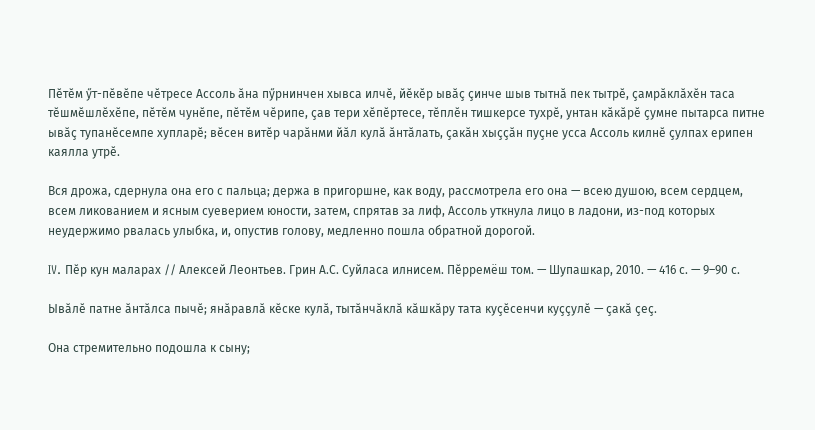Пӗтӗм ӳт-пӗвӗпе чӗтресе Ассоль ӑна пӳрнинчен хывса илчӗ, йӗкӗр ывӑҫ ҫинче шыв тытнӑ пек тытрӗ, ҫамрӑклӑхӗн таса тӗшмӗшлӗхӗпе, пӗтӗм чунӗпе, пӗтӗм чӗрипе, ҫав тери хӗпӗртесе, тӗплӗн тишкерсе тухрӗ, унтан кӑкӑрӗ ҫумне пытарса питне ывӑҫ тупанӗсемпе хупларӗ; вӗсен витӗр чарӑнми йӑл кулӑ ӑнтӑлать, ҫакӑн хыҫҫӑн пуҫне усса Ассоль килнӗ ҫулпах ерипен каялла утрӗ.

Вся дрожа, сдернула она его с пальца; держа в пригоршне, как воду, рассмотрела его она — всею душою, всем сердцем, всем ликованием и ясным суеверием юности, затем, спрятав за лиф, Ассоль уткнула лицо в ладони, из-под которых неудержимо рвалась улыбка, и, опустив голову, медленно пошла обратной дорогой.

IV. Пӗр кун маларах // Алексей Леонтьев. Грин А.С. Суйласа илнисем. Пӗрремёш том. — Шупашкар, 2010. — 416 с. — 9–90 с.

Ывӑлӗ патне ӑнтӑлса пычӗ; янӑравлӑ кӗске кулӑ, тытӑнчӑклӑ кӑшкӑру тата куҫӗсенчи куҫҫулӗ — ҫакӑ ҫеҫ.

Она стремительно подошла к сыну;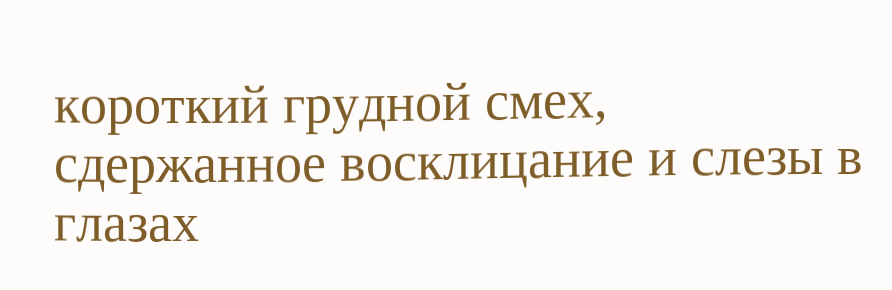короткий грудной смех, сдержанное восклицание и слезы в глазах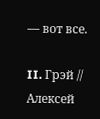— вот все.

II. Грэй // Алексей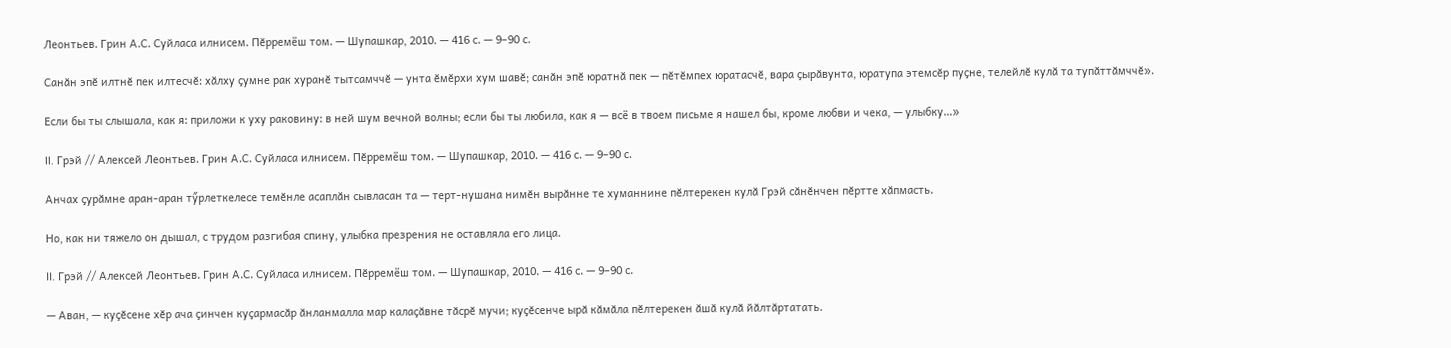Леонтьев. Грин А.С. Суйласа илнисем. Пӗрремёш том. — Шупашкар, 2010. — 416 с. — 9–90 с.

Санӑн эпӗ илтнӗ пек илтесчӗ: хӑлху ҫумне рак хуранӗ тытсамччӗ — унта ӗмӗрхи хум шавӗ; санӑн эпӗ юратнӑ пек — пӗтӗмпех юратасчӗ, вара ҫырӑвунта, юратупа этемсӗр пуҫне, телейлӗ кулӑ та тупӑттӑмччӗ».

Если бы ты слышала, как я: приложи к уху раковину: в ней шум вечной волны; если бы ты любила, как я — всё в твоем письме я нашел бы, кроме любви и чека, — улыбку…»

II. Грэй // Алексей Леонтьев. Грин А.С. Суйласа илнисем. Пӗрремёш том. — Шупашкар, 2010. — 416 с. — 9–90 с.

Анчах ҫурӑмне аран-аран тӳрлеткелесе темӗнле асаплӑн сывласан та — терт-нушана нимӗн вырӑнне те хуманнине пӗлтерекен кулӑ Грэй сӑнӗнчен пӗртте хӑпмасть.

Но, как ни тяжело он дышал, с трудом разгибая спину, улыбка презрения не оставляла его лица.

II. Грэй // Алексей Леонтьев. Грин А.С. Суйласа илнисем. Пӗрремёш том. — Шупашкар, 2010. — 416 с. — 9–90 с.

— Аван, — куҫӗсене хӗр ача ҫинчен куҫармасӑр ӑнланмалла мар калаҫӑвне тӑсрӗ мучи; куҫӗсенче ырӑ кӑмӑла пӗлтерекен ӑшӑ кулӑ йӑлтӑртатать.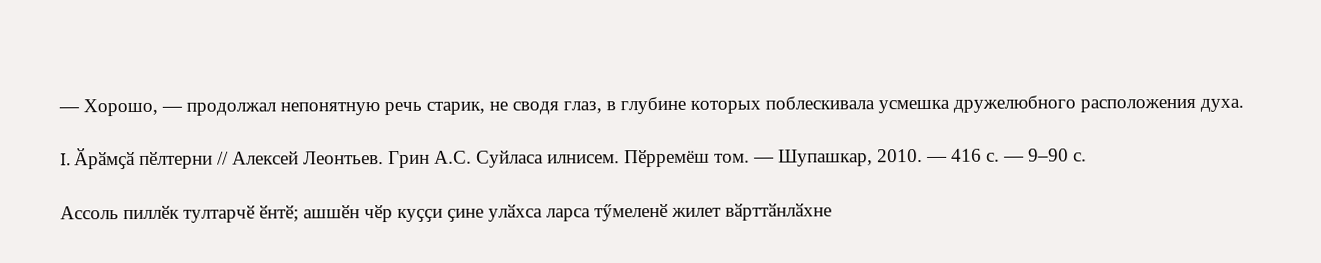— Хорошо, — продолжал непонятную речь старик, не сводя глаз, в глубине которых поблескивала усмешка дружелюбного расположения духа.

I. Ӑрӑмҫӑ пӗлтерни // Алексей Леонтьев. Грин А.С. Суйласа илнисем. Пӗрремёш том. — Шупашкар, 2010. — 416 с. — 9–90 с.

Ассоль пиллӗк тултарчӗ ӗнтӗ; ашшӗн чӗр куҫҫи ҫине улӑхса ларса тӳмеленӗ жилет вӑрттӑнлӑхне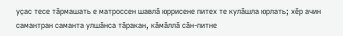уҫас тесе тӑрмашать е матроссен шавлӑ юррисене питех те кулӑшла юрлать; хӗр ачин самантран саманта улшӑнса тӑракан, кӑмӑллӑ сӑн-питне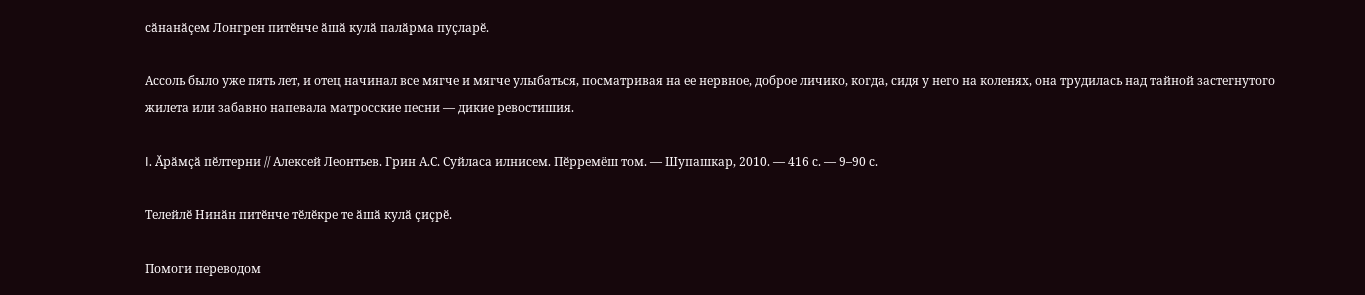сӑнанӑҫем Лонгрен питӗнче ӑшӑ кулӑ палӑрма пуҫларӗ.

Ассоль было уже пять лет, и отец начинал все мягче и мягче улыбаться, посматривая на ее нервное, доброе личико, когда, сидя у него на коленях, она трудилась над тайной застегнутого жилета или забавно напевала матросские песни — дикие ревостишия.

I. Ӑрӑмҫӑ пӗлтерни // Алексей Леонтьев. Грин А.С. Суйласа илнисем. Пӗрремёш том. — Шупашкар, 2010. — 416 с. — 9–90 с.

Телейлӗ Нинӑн питӗнче тӗлӗкре те ӑшӑ кулӑ ҫиҫрӗ.

Помоги переводом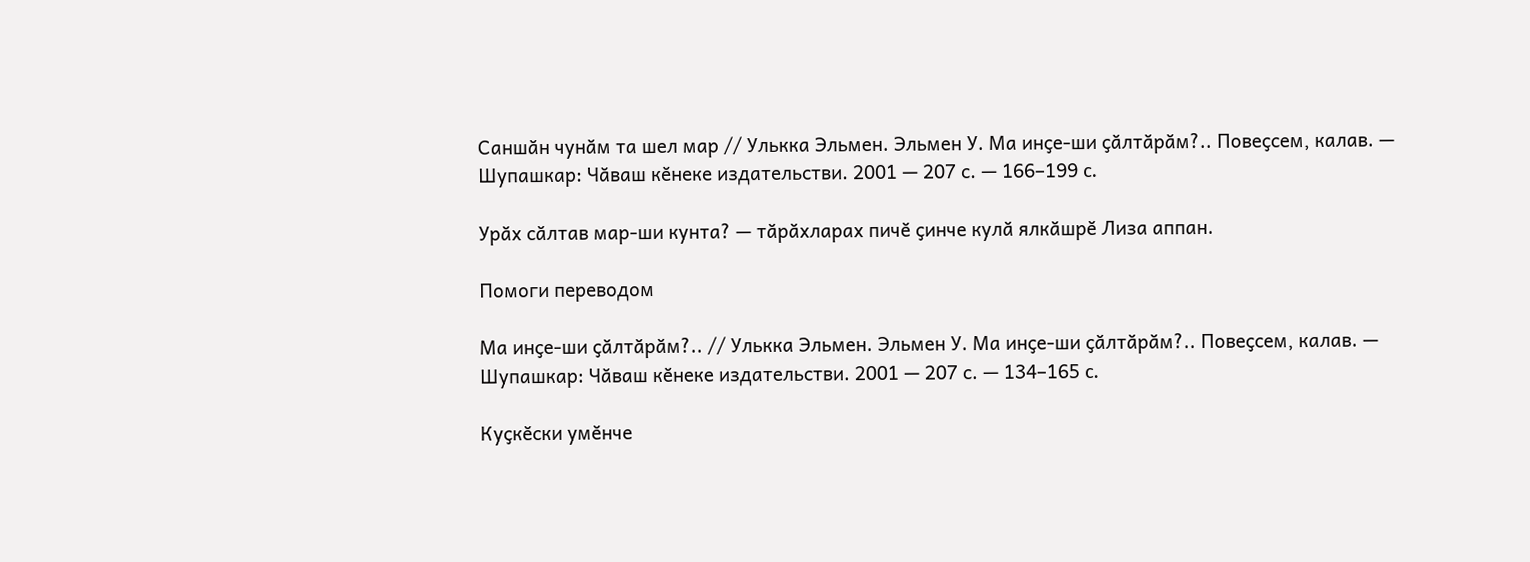Саншӑн чунӑм та шел мар // Улькка Эльмен. Эльмен У. Ма инҫе-ши ҫӑлтӑрӑм?.. Повеҫсем, калав. — Шупашкар: Чӑваш кӗнеке издательстви. 2001 — 207 с. — 166–199 c.

Урӑх сӑлтав мар-ши кунта? — тӑрӑхларах пичӗ ҫинче кулӑ ялкӑшрӗ Лиза аппан.

Помоги переводом

Ма инҫе-ши ҫӑлтӑрӑм?.. // Улькка Эльмен. Эльмен У. Ма инҫе-ши ҫӑлтӑрӑм?.. Повеҫсем, калав. — Шупашкар: Чӑваш кӗнеке издательстви. 2001 — 207 с. — 134–165 c.

Куҫкӗски умӗнче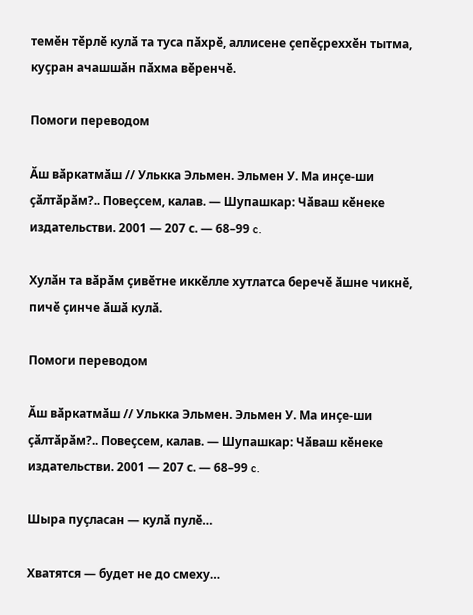темӗн тӗрлӗ кулӑ та туса пӑхрӗ, аллисене ҫепӗҫреххӗн тытма, куҫран ачашшӑн пӑхма вӗренчӗ.

Помоги переводом

Ӑш вӑркатмӑш // Улькка Эльмен. Эльмен У. Ма инҫе-ши ҫӑлтӑрӑм?.. Повеҫсем, калав. — Шупашкар: Чӑваш кӗнеке издательстви. 2001 — 207 с. — 68–99 c.

Хулӑн та вӑрӑм ҫивӗтне иккӗлле хутлатса беречӗ ӑшне чикнӗ, пичӗ ҫинче ӑшӑ кулӑ.

Помоги переводом

Ӑш вӑркатмӑш // Улькка Эльмен. Эльмен У. Ма инҫе-ши ҫӑлтӑрӑм?.. Повеҫсем, калав. — Шупашкар: Чӑваш кӗнеке издательстви. 2001 — 207 с. — 68–99 c.

Шыра пуҫласан — кулӑ пулӗ…

Хватятся — будет не до смеху…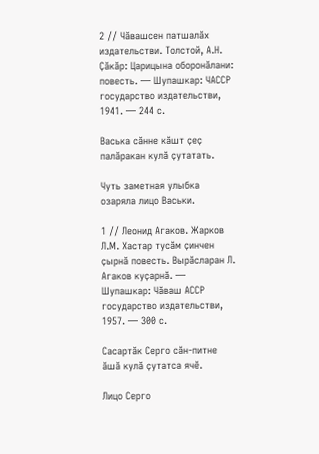2 // Чӑвашсен патшалӑх издательстви. Толстой, А.Н. Ҫӑкӑр: Царицына оборонӑлани: повесть. — Шупашкар: ЧАССР государство издательстви, 1941. — 244 с.

Васька сӑнне кӑшт ҫеҫ палӑракан кулӑ ҫутатать.

Чуть заметная улыбка озаряла лицо Васьки.

1 // Леонид Агаков. Жарков Л.М. Хастар тусӑм ҫинчен ҫырнӑ повесть. Вырӑсларан Л. Агаков куҫарнӑ. — Шупашкар: Чӑваш АССР государство издательстви, 1957. — 300 с.

Сасартӑк Серго сӑн-питне ӑшӑ кулӑ ҫутатса ячӗ.

Лицо Серго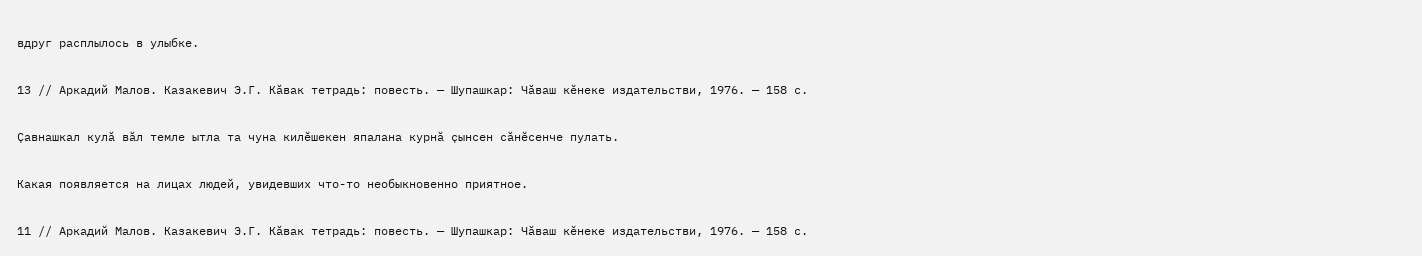вдруг расплылось в улыбке.

13 // Аркадий Малов. Казакевич Э.Г. Кӑвак тетрадь: повесть. — Шупашкар: Чӑваш кӗнеке издательстви, 1976. — 158 с.

Ҫавнашкал кулӑ вӑл темле ытла та чуна килӗшекен япалана курнӑ ҫынсен сӑнӗсенче пулать.

Какая появляется на лицах людей, увидевших что-то необыкновенно приятное.

11 // Аркадий Малов. Казакевич Э.Г. Кӑвак тетрадь: повесть. — Шупашкар: Чӑваш кӗнеке издательстви, 1976. — 158 с.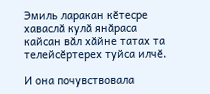Эмиль ларакан кӗтесре хаваслӑ кулӑ янӑраса кайсан вӑл хӑйне татах та телейсӗртерех туйса илчӗ.

И она почувствовала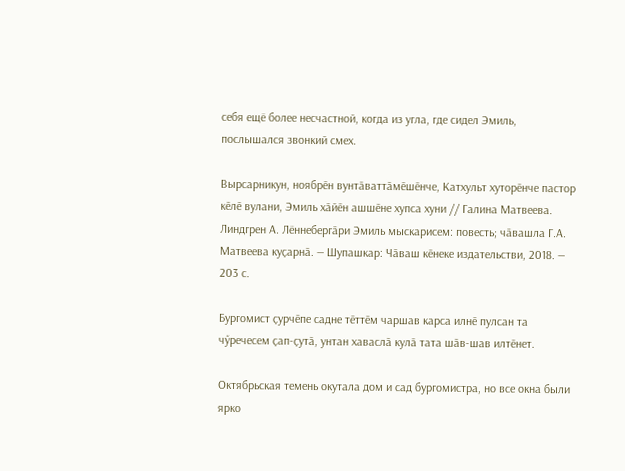себя ещё более несчастной, когда из угла, где сидел Эмиль, послышался звонкий смех.

Вырсарникун, ноябрӗн вунтӑваттӑмӗшӗнче, Катхульт хуторӗнче пастор кӗлӗ вулани, Эмиль хӑйӗн ашшӗне хупса хуни // Галина Матвеева. Линдгрен А. Лённебергӑри Эмиль мыскарисем: повесть; чӑвашла Г.А. Матвеева куҫарнӑ. — Шупашкар: Чӑваш кӗнеке издательстви, 2018. — 203 с.

Бургомист ҫурчӗпе садне тӗттӗм чаршав карса илнӗ пулсан та чӳречесем ҫап-ҫутӑ, унтан хаваслӑ кулӑ тата шӑв-шав илтӗнет.

Октябрьская темень окутала дом и сад бургомистра, но все окна были ярко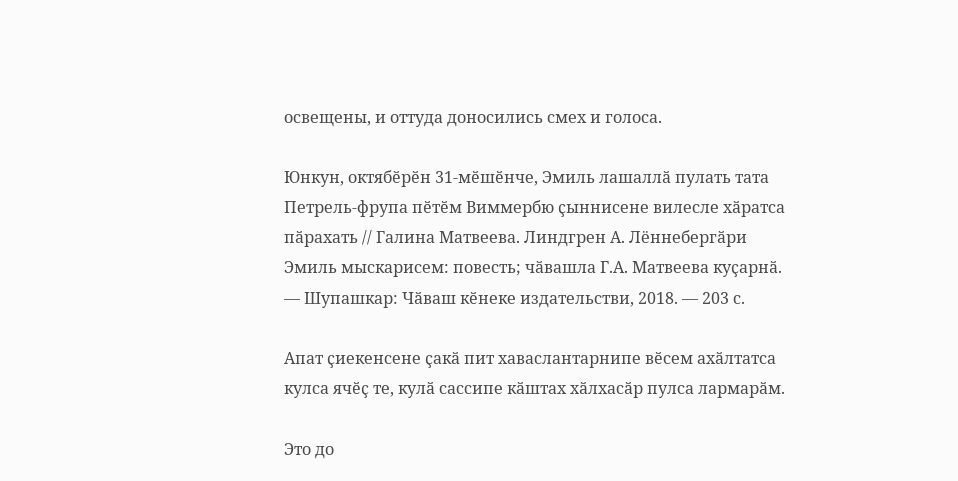освещены, и оттуда доносились смех и голоса.

Юнкун, октябӗрӗн 31-мӗшӗнче, Эмиль лашаллӑ пулать тата Петрель-фрупа пӗтӗм Виммербю ҫыннисене вилесле хӑратса пӑрахать // Галина Матвеева. Линдгрен А. Лённебергӑри Эмиль мыскарисем: повесть; чӑвашла Г.А. Матвеева куҫарнӑ. — Шупашкар: Чӑваш кӗнеке издательстви, 2018. — 203 с.

Апат ҫиекенсене ҫакӑ пит хаваслантарнипе вӗсем ахӑлтатса кулса ячӗҫ те, кулӑ сассипе кӑштах хӑлхасӑр пулса лармарӑм.

Это до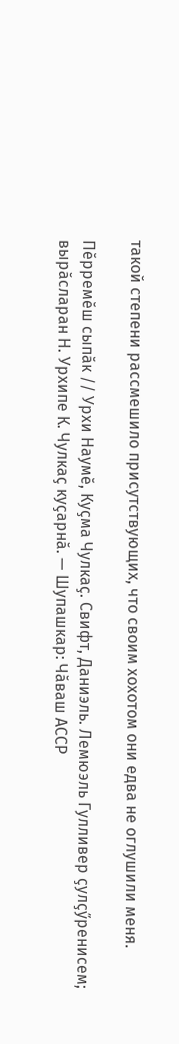такой степени рассмешило присутствующих, что своим хохотом они едва не оглушили меня.

Пӗрремӗш сыпӑк // Урхи Наумӗ, Куҫма Чулкаҫ. Свифт, Даниэль. Лемюэль Гулливер ҫулҫӳренисем; вырӑсларан Н. Урхипе К. Чулкаҫ куҫарнӑ. — Шупашкар: Чӑваш АССР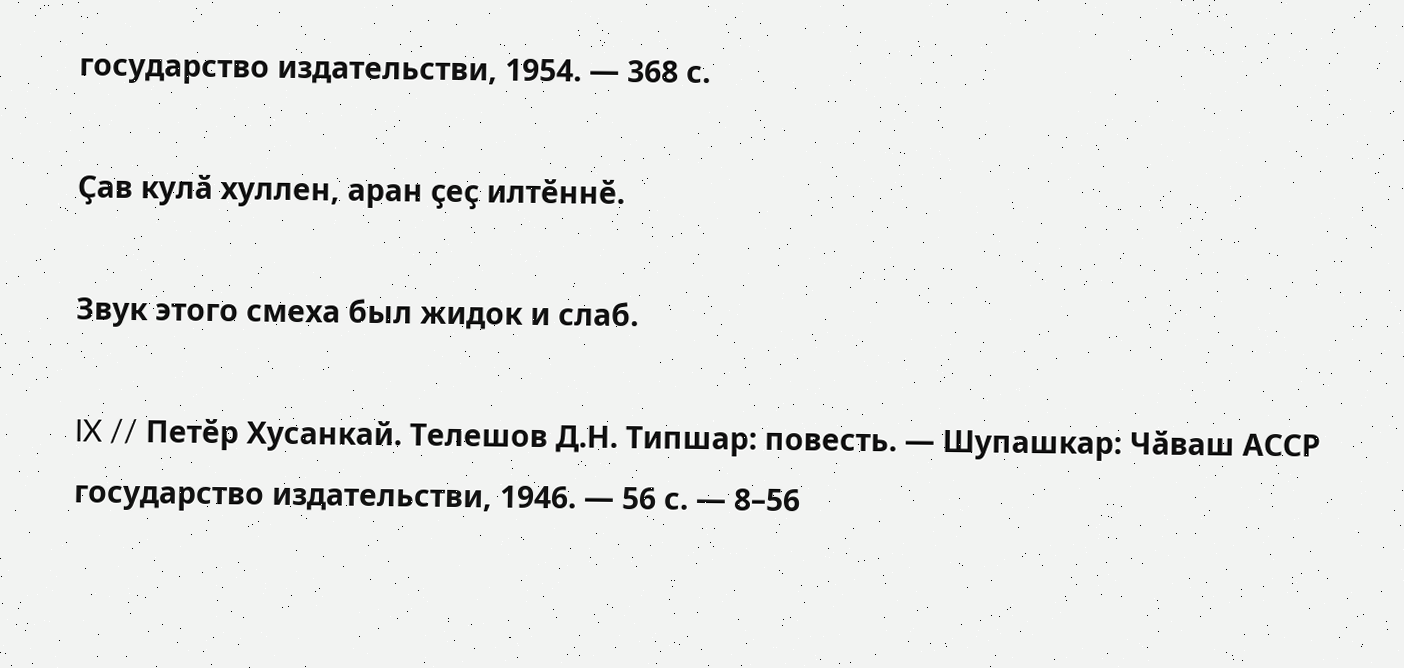государство издательстви, 1954. — 368 с.

Ҫав кулӑ хуллен, аран ҫеҫ илтӗннӗ.

Звук этого смеха был жидок и слаб.

IX // Петӗр Хусанкай. Телешов Д.Н. Типшар: повесть. — Шупашкар: Чӑваш АССР государство издательстви, 1946. — 56 с. — 8–56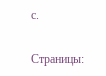с.

Страницы: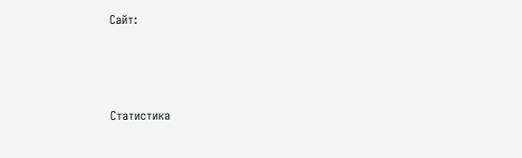Сайт:



Статистика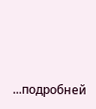...подробней